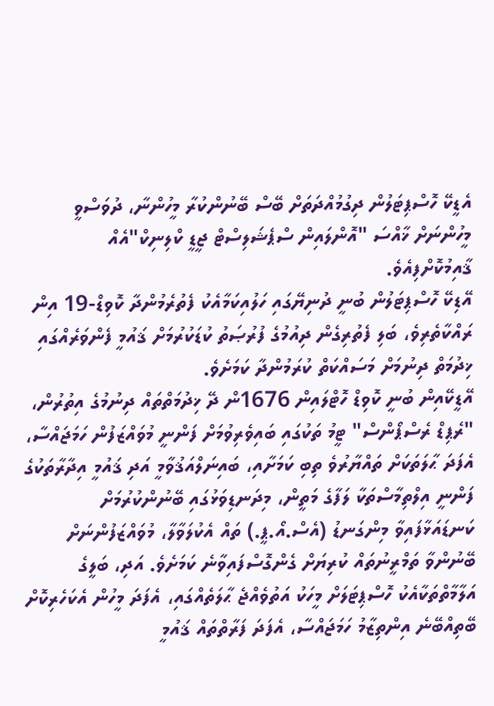އެޑީކޭ ހޮސްޕިޓަލުން ދިގުމުއްދަތަށް ބޭސް ބޭނުންކުރާ މީހުންނާ، ދުވަސްވީ މީހުންނަށް ޚާއްސަ "އޮންލައިން ސްޕެޝަލިސްޓް ޖީޑީ ކްލިނިކް"އެއް ޤާއިމުކޮށްފިއެވެ.
އޭޑިކޭ ހޮސްޕިޓަލުން ބުނީ ދުނިޔޭގައި ހަލުއިކަމާއެކު ފެތުރެމުންދާ ކޮވިޑް-19 އިން ރައްކާތެރިވެ، ބަލި ފެތުރިގެން ދިއުމުގެ ފުރުޞަތު ކުޑަކުރުމަށް ޤައުމީ ފެންވަރެއްގައި ޚިދުމަތް ދިނުމަށް މަސައްކަތް ކުރަމުންދާ ކަމަށެވެ.
އޭޑީކޭއިން ބުނީ ކޮވިޑް ހޮޓްލައިން 1676ން ދޭ ޚިދުމަތްތައް ދިނުމުގެ އިތުރުން، "ރެޕިޑް ރެސްޕޯންސް" ޓީމު ތަކުގައި ބައިވެރިވުމަށް ފަންނީ މުވައްޒަފުން ހަމަޖައްސާ، އެފަދަ ޙާލަތަކަށް ތައްޔާރުވެ ތިބި ކަމަށާއި، ބައިނަލްއަޤުވާމީ އަދި ޤައުމީ އިދާރާތަކުގެ ފަންނީ އިލްތިމާސްތަކާ ލަފާގެ މަތީން، މިދަނޑިވަޅުގައި ބޭނުންކުރުމަށް ކަނޑައަޅާފައިވާ މިންގަނޑު (އެސް.އޯ.ޕީ.) ތައް އެކުލަވާލާ، މުވައްޒަފުންނަށް ބޭނުންވާ ތަމްރީނުތައް ކުރިޔަށް ގެންގޮސްފައިވާނެ ކަމަށެވެ. އަދި، ބަލީގެ އަލާމާތްތަކާއެކު ހޮސްޕިޓަލަށް މީހަކު އަތުވެއްޖެ ޙާލަތެއްގައި، އެފަދަ މީހުން އެކަހެރިކޮށް ބޭތިއްބޭނެ އިންތިޒާމު ހަމަޖައްސާ، އެފަދަ ފަރާތްތައް ޤައުމީ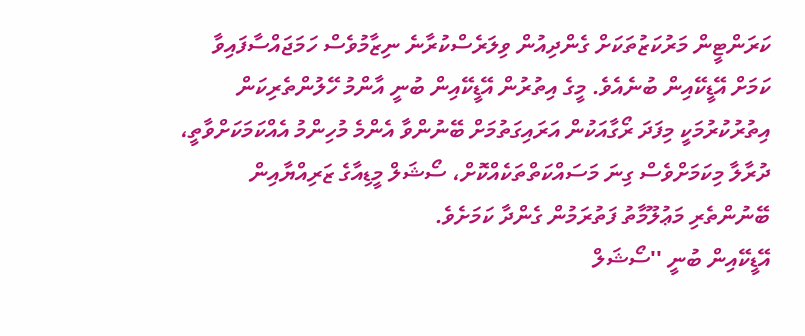ކަރަންޓީން މަރުކަޒުތަކަށް ގެންދިއުން ވިލަރެސްކުރާނެ ނިޒާމުވެސް ހަމަޖައްސާފައިވާ ކަމަށް އޭޑީކޭއިން ބުނެއެވެ. މީގެ އިތުރުން އޭޑީކޭއިން ބުނީ އާންމު ހޭލުންތެރިކަން އިތުރުކުރުމަކީ މިފަދަ ރޯގާއަކުން އަރައިގަތުމަށް ބޭނުންވާ އެންމެ މުހިންމު އެއްކަމަކަށްވާތީ، ދުރާލާ މިކަމަށްވެސް ގިނަ މަސައްކަތްތަކެއްކޮށް، ސޯޝަލް މީޑިއާގެ ޒަރިއްޔާއިން ބޭނުންތެރި މަޢުލޫމާތު ފަތުރަމުން ގެންދާ ކަމަށެވެ.
އޭޑީކޭއިން ބުނީ ''ސޯޝަލް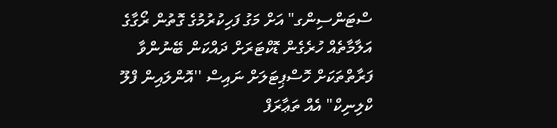ސްޓަންސިންގ" އަށް މަގު ފަހިކުރުމުގެ ގޮތުން ރޯގާގެ އަލާމާތެއް ހުރެގެން ޑޮކްޓަރަށް ދައްކަން ބޭނުންވާ ފަރާތްތަކަށް ހޮސްޕިޓަލަށް ނައިސް ''އޮންލައިން ފްލޫ ކްލިނިކް" އެއް ތަޢާރަފް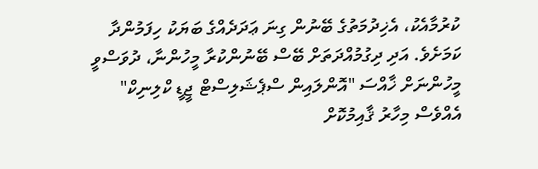ކުރުމާއެކު، އެޚިދުމަތުގެ ބޭނުން ގިނަ ޢަދަދެއްގެ ބަޔަކު ހިފަމުންދާ ކަމަށެވެ. އަދި ދިގުމުއްދަތަށް ބޭސް ބޭނުންކުރާ މީހުންނާ، ދުވަސްވީ މީހުންނަށް ޚާއްސަ "އޮންލައިން ސްޕެޝަލިސްޓް ޖީޑީ ކްލިނިކް" އެއްވެސް މިހާރު ޤާއިމުކޮށް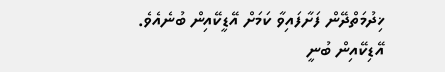ޚިދުމަތްދޭން ފަށާފައިވާ ކަމަށް އޭޑީކޭއިން ބުނެއެވެ.
އޭޑިކޭއިން ބުނީ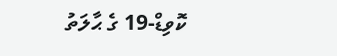ކޮވިޑް-19 ގެ ޙާލަތު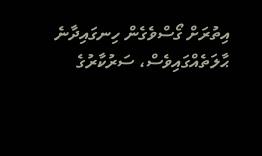އިތުރަށް ގޯސްވެގެން ހިނގައިދާނެ ޙާލަތެއްގައިވެސް، ސަރުކާރުގެ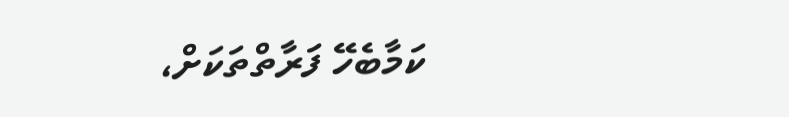ކަމާބެހޭ ފަރާތްތަކަށް،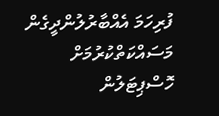ފުރިހަމަ އެއްބާރުލުންދީގެން މަސައްކަތްކުރުމަށް ހޮސްޕިޓަލުން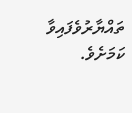ތައްޔާރުވެފައިވާ ކަމަށެވެ.